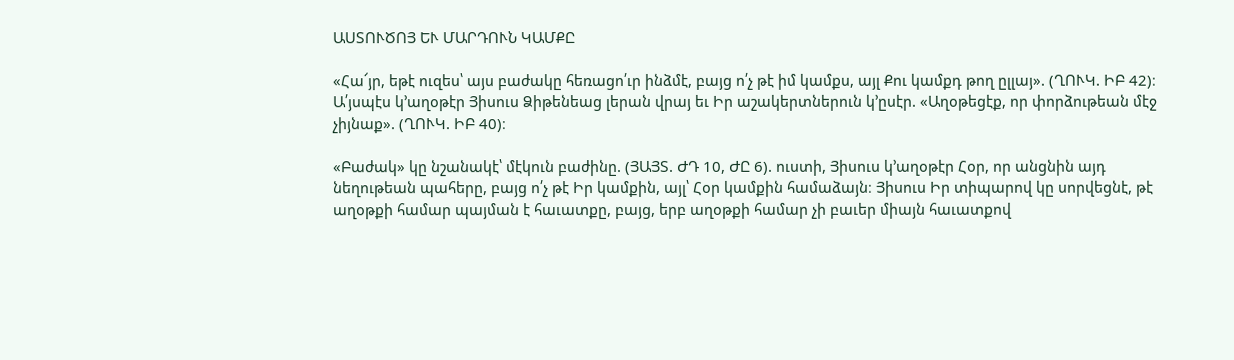ԱՍՏՈՒԾՈՅ ԵՒ ՄԱՐԴՈՒՆ ԿԱՄՔԸ

«Հա՜յր, եթէ ուզես՝ այս բաժակը հեռացո՛ւր ինձմէ, բայց ո՛չ թէ իմ կամքս, այլ Քու կամքդ թող ըլլայ». (ՂՈՒԿ. ԻԲ 42)։ Ա՛յսպէս կ՚աղօթէր Յիսուս Ձիթենեաց լերան վրայ եւ Իր աշակերտներուն կ՚ըսէր. «Աղօթեցէք, որ փորձութեան մէջ չիյնաք». (ՂՈՒԿ. ԻԲ 40)։

«Բաժակ» կը նշանակէ՝ մէկուն բաժինը. (ՅԱՅՏ. ԺԴ 10, ԺԸ 6). ուստի, Յիսուս կ՚աղօթէր Հօր, որ անցնին այդ նեղութեան պահերը, բայց ո՛չ թէ Իր կամքին, այլ՝ Հօր կամքին համաձայն։ Յիսուս Իր տիպարով կը սորվեցնէ, թէ աղօթքի համար պայման է հաւատքը, բայց, երբ աղօթքի համար չի բաւեր միայն հաւատքով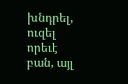խնդրել, ուզել որեւէ բան, այլ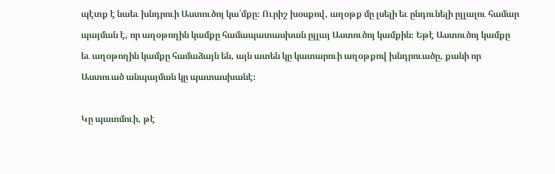պէտք է նաեւ խնդրուի Աստուծոյ կա՛մքը։ Ուրիշ խօսքով, աղօթք մը լսելի եւ ընդունելի ըլլալու համար պայման է, որ աղօթողին կամքը համապատասխան ըլլայ Աստուծոյ կամքին։ Եթէ Աստուծոյ կամքը եւ աղօթողին կամքը համաձայն են, այն ատեն կը կատարուի աղօթքով խնդրուածը, քանի որ Աստուած անպայման կը պատասխանէ։

Կը պատմուի, թէ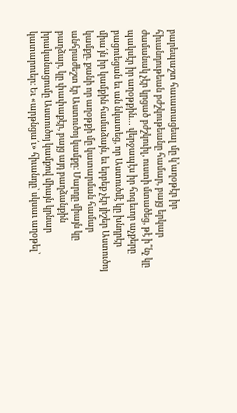բարեպաշտ հաւատացեալ մը կ՚աղօթէր իր հիւանդութեան բժշկութեանը համար, բայց երկար ժամանակ չէր կրցած բժշկուիլ, ուստի մտածեց, թէ ի՞նչ կը պակսէր իր աղօթքին… վերջապէս իր հոգեւոր աչքերը բացուեցան եւ ան նկատեց, որ Աստուծմէ կը խնդրէր միա՛յն իր կամքին համաձայն, եւ երբեք չէր յիշեր Աստուծոյ կամքը. քանի որ աղօթքի մը կատարման համար անհրաժեշտ էր Աստուծոյ կամքը։ Մարդը միայն կը բաղձար, կը փափաքէր, բայց այդ բաղձանքին իրականացումը Աստուծոյ կամքով միայն կրնար կատարուեր։ Եւ «արթնցա՛ւ» հիւանդը՝ սկսաւ աղօթել՝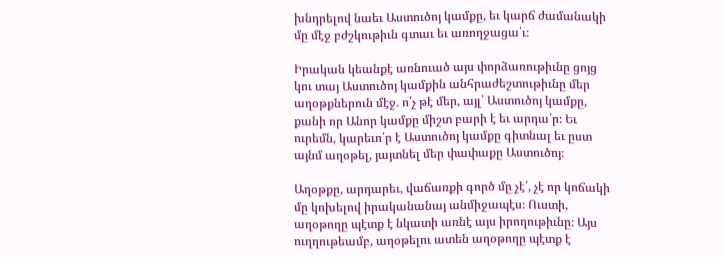խնդրելով նաեւ Աստուծոյ կամքը, եւ կարճ ժամանակի մը մէջ բժշկութիւն գտաւ եւ առողջացա՛ւ։

Իրական կեանքէ առնուած այս փորձառութիւնը ցոյց կու տայ Աստուծոյ կամքին անհրաժեշտութիւնը մեր աղօթքներուն մէջ. ո՛չ թէ մեր, այլ՝ Աստուծոյ կամքը, քանի որ Անոր կամքը միշտ բարի է եւ արդա՛ր։ Եւ ուրեմն, կարեւո՛ր է Աստուծոյ կամքը գիտնալ եւ ըստ այնմ աղօթել, յայտնել մեր փափաքը Աստուծոյ։

Աղօթքը, արդարեւ, վաճառքի գործ մը չէ՛, չէ որ կոճակի մը կոխելով իրականանայ անմիջապէս։ Ուստի, աղօթողը պէտք է նկատի առնէ այս իրողութիւնը։ Այս ուղղութեամբ, աղօթելու ատեն աղօթողը պէտք է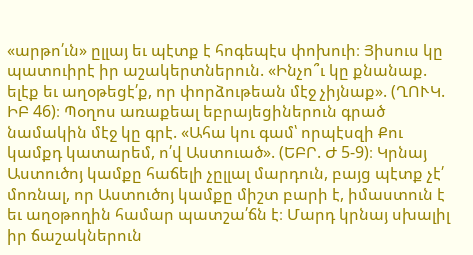«արթո՛ւն» ըլլայ եւ պէտք է հոգեպէս փոխուի։ Յիսուս կը պատուիրէ իր աշակերտներուն. «Ինչո՞ւ կը քնանաք. ելէք եւ աղօթեցէ՛ք, որ փորձութեան մէջ չիյնաք». (ՂՈՒԿ. ԻԲ 46)։ Պօղոս առաքեալ եբրայեցիներուն գրած նամակին մէջ կը գրէ. «Ահա կու գամ՝ որպէսզի Քու կամքդ կատարեմ, ո՛վ Աստուած». (ԵԲՐ. Ժ 5-9)։ Կրնայ Աստուծոյ կամքը հաճելի չըլլալ մարդուն, բայց պէտք չէ՛ մոռնալ, որ Աստուծոյ կամքը միշտ բարի է, իմաստուն է եւ աղօթողին համար պատշա՛ճն է։ Մարդ կրնայ սխալիլ իր ճաշակներուն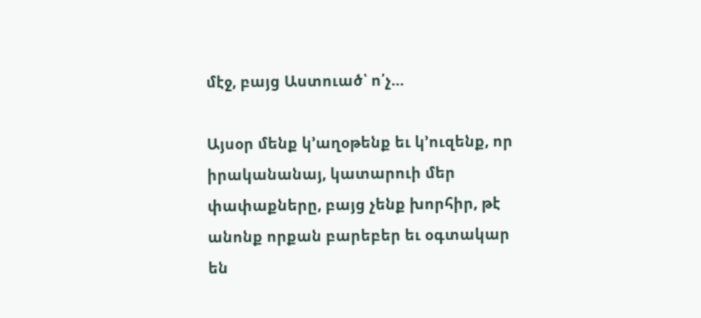մէջ, բայց Աստուած՝ ո՛չ…

Այսօր մենք կ՚աղօթենք եւ կ՚ուզենք, որ իրականանայ, կատարուի մեր փափաքները, բայց չենք խորհիր, թէ անոնք որքան բարեբեր եւ օգտակար են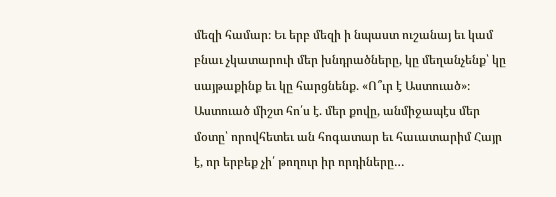մեզի համար։ Եւ երբ մեզի ի նպաստ ուշանայ եւ կամ բնաւ չկատարուի մեր խնդրածները, կը մեղանչենք՝ կը սայթաքինք եւ կը հարցնենք. «Ո՞ւր է Աստուած»։ Աստուած միշտ հո՛ս է. մեր քովը, անմիջապէս մեր մօտը՝ որովհետեւ ան հոգատար եւ հաւատարիմ Հայր է, որ երբեք չի՛ թողուր իր որդիները…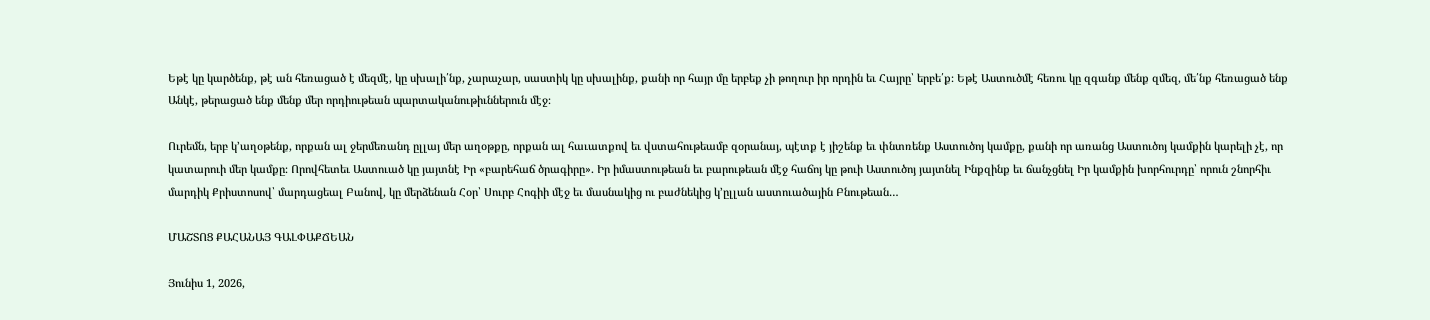Եթէ կը կարծենք, թէ ան հեռացած է մեզմէ, կը սխալի՛նք, չարաչար, սաստիկ կը սխալինք, քանի որ հայր մը երբեք չի թողուր իր որդին եւ Հայրը՝ երբե՛ք։ Եթէ Աստուծմէ հեռու կը զգանք մենք զմեզ, մե՛նք հեռացած ենք Անկէ, թերացած ենք մենք մեր որդիութեան պարտականութիւններուն մէջ։

Ուրեմն, երբ կ՚աղօթենք, որքան ալ ջերմեռանդ ըլլայ մեր աղօթքը, որքան ալ հաւատքով եւ վստահութեամբ զօրանայ, պէտք է յիշենք եւ փնտռենք Աստուծոյ կամքը, քանի որ առանց Աստուծոյ կամքին կարելի չէ, որ կատարուի մեր կամքը։ Որովհետեւ Աստուած կը յայտնէ Իր «բարեհաճ ծրագիրը». Իր իմաստութեան եւ բարութեան մէջ հաճոյ կը թուի Աստուծոյ յայտնել Ինքզինք եւ ճանչցնել Իր կամքին խորհուրդը՝ որուն շնորհիւ մարդիկ Քրիստոսով՝ մարդացեալ Բանով, կը մերձենան Հօր՝ Սուրբ Հոգիի մէջ եւ մասնակից ու բաժնեկից կ՚ըլլան աստուածային Բնութեան…

ՄԱՇՏՈՑ ՔԱՀԱՆԱՅ ԳԱԼՓԱՔՃԵԱՆ

Յունիս 1, 2026,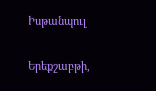Իսթանպուլ

Երեքշաբթի,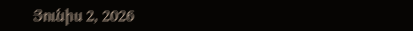Յունիս 2, 2026